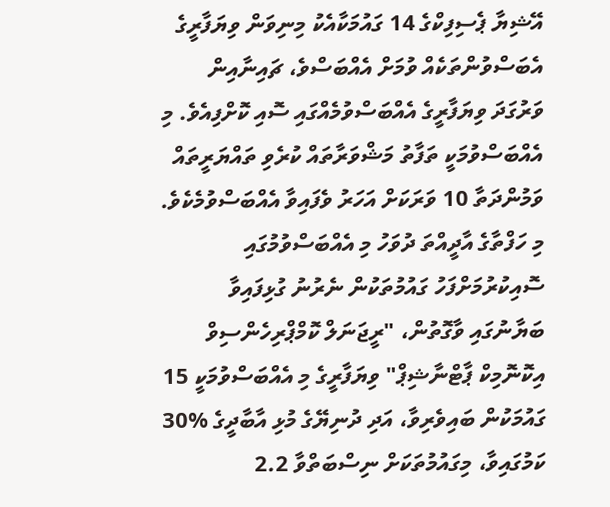އޭޝިޔާ ޕެސިފިކްގެ 14 ގައުމަކާއެކު މިނިވަން ވިޔަފާރީގެ އެބަސްވުންތަކެއް ވުމަށް އެއްބަސްވެ، ޗައިނާއިން ވަރުގަދަ ވިޔަފާރީގެ އެއްބަސްވުމެއްގައި ސޮއި ކޮށްފިއެވެ. މި އެއްބަސްވުމަކީ ތަފާތު މަޝްވަރާތައް ކުރެވި ތައްޔަރީތައް ވަމުންދަތާ 10 ވަރަކަށް އަހަރު ވެފައިވާ އެއްބަސްވުމެކެވެ.
މި ހަފްތާގެ އާދީއްތަ ދުވަހު މި އެއްބަސްވުމުގައި ސޮއިކުރުމަށްފަހު ގައުމުތަކުން ނެރުނު ގުޅިފައިވާ ބަޔާނުގައި ވާގޮތުން، "ރީޖަނަލް ކޮމްޕްރިހެންސިވް އިކޮނޮމިކް ޕާޓްނާޝިޕް" ވިޔަފާރީގެ މި އެއްބަސްވުމަކީ 15 ގައުމަކުން ބައިވެރިވާ، އަދި ދުނިޔޭގެ މުޅި އާބާދީގެ %30 ކަމުގައިވާ، މިގައުމުތަކަށް ނިސްބަތްވާ 2.2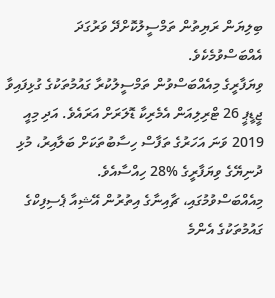ބިލިޔަން ރަޔިތުން ތަމްސީލުކޮށްދޭ ވަރުގަދަ އެއްބަސްވުމެކެވެ.
ވިޔަފާރީގެ މިއެއްބަސްވުން ތަމްސީލުކުރާ ގައުމުތަކުގެ ގުޅިފައިވާ ޖީޑީޕީ 26 ޓްރިލިއަން އެމެރިކާ ޑޮލަރަށް އަރައެވެ. އަދި މިއީ 2019 ވަނަ އަހަރުގެ ތަފާސް ހިސާބުތަކަށް ބަލާއިރު، މުޅި ދުނިޔޭގެ ވިޔަފާރީގެ %28 ހިއްސާއެވެ.
މިއެއްބަސްވުމުގައި، ޗާއިނާގެ އިތުރުން އޭޝިއާ ޕެސިފިކްގެ ގައުމުތަކުގެ އެންމެ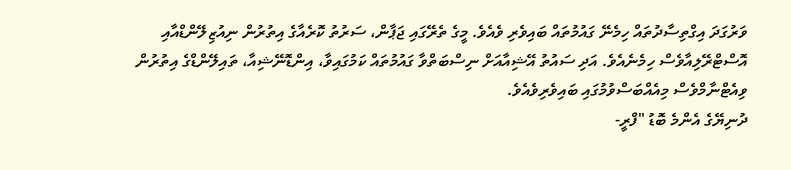ވަރުގަދަ އިގްތިސާދުތައް ހިމެނޭ ގައުމުތައް ބައިވެރި ވެއެވެ. މީގެ ތެރޭގައި ޖަޕާން، ސަރުތު ކޮރެއާގެ އިތުރުން ނިއުޒިލޭންޑްއާއި އޮސްޓްރޭލިއާވެސް ހިމެނެއެވެ. އަދި ސައުތު އޭޝިއާއަށް ނިސްބަތްވާ ގައުމުތައް ކަމުގައިވާ، އިންޑޮނޭޝިއާ، ތައިލޭންޑްގެ އިތުރުން ވިއެޓްނާމްވެސް މިއެއްބަސްވުމުގައި ބައިވެރިވެއެވެ.
ދުނިޔޭގެ އެންމެ ބޮޑު "ފްރީ-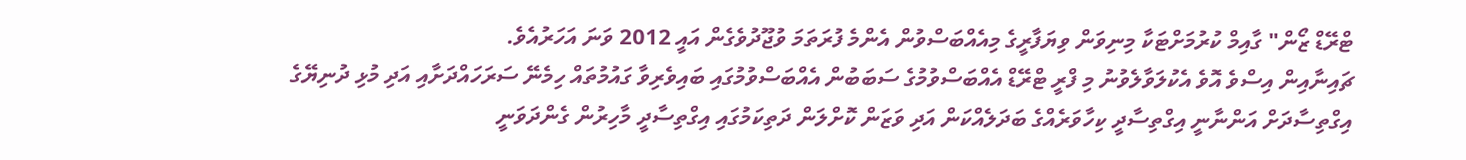ޓްރޭޑް ޒޯން" ގާއިމް ކުރުމަށްޓަކާ މިނިވަން ވިޔަފާރީގެ މިއެއްބަސްވުން އެންމެ ފުރަތަމަ ވުޖޫދުވެގެން އައީ 2012 ވަނަ އަހަރުއެވެ.
ޗައިނާއިން އިސްވެ އޮވެ އެކުލަވާލެވުނު މި ފްރީ ޓްރޭޑް އެއްބަސްވުމުގެ ސަބަބުން އެއްބަސްވުމުގައި ބައިވެރިވާ ގައުމުތައް ހިމެނޭ ސަރަހައްދަށާއި އަދި މުޅި ދުނިޔޭގެ އިގްތިސާދަށް އަންނާނީ އިގްތިސާދީ ކިހާވަރެއްގެ ބަދަލެއްކަން އަދި ވަޒަން ކޮށްލަން ދަތިކަމުގައި އިގްތިސާދީ މާހިރުން ގެންދަވަނީ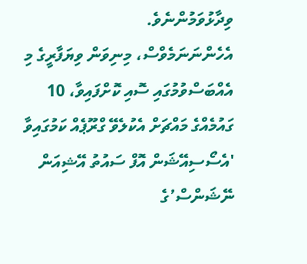ވިދާޅުވަމުންނެވެ.
އެހެންނަނަމެވްސް، މިނިވަން ވިޔަފާރީގެ މި އެއްބަސްވުމުގައި ސޮއި ކޮށްފައިވާ، 10 ގައުމެއްގެ މައްޗަށް އެކުލެވޭ ގްރޫޕެއް ކަމުގައިވާ 'އެސޯސިއޭޝަން އޮފް ސައުތު އޭޝިއަން ނޭޝަންސް’ގެ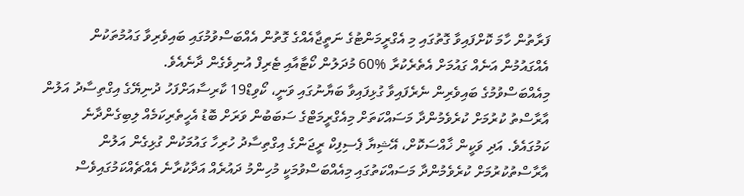ފަރާތުން ހާމަ ކޮށްފައިވާ ގޮތުގައި މި އެގްރީމަންޓުގެ ނަތީޖާއެއްގެ ގޮތުން އެއްބަސްވުމުގައި ބައިވެރިވާ ގައުމުތަކުން އެއްގައުމުން އަނެއް ގައުމަށް އެތެރެކުރާ %60 މުދަލުން ކޯޓާއާއި ޓެރިފް އުނިވެގެން ދާނެއެވެ.
މިއެއްބަސްވުމުގެ ބައިވެރިން ނެރެފައިވާ ގުޅިފައިވާ ބަޔާނުގައި ވަނީ، ކޯވިޑް19 ކާރިސާއަށްފަހު ދުނިޔޭގެ އިގްތިސާދު އަލުން އާރާސްތު ކުރުމަށް ކުރެވެމުންދާ މަސައްކަތަށް މިއެގްރީމަޓްގެ ސަބަބުން ވަރަށް ބޮޑު އެހީތެރިކަމެއް ލިބިގެންދާނެ ކަމުގައެވެ. އަދި ވަކީން ޚާއްސަކޮށް، އޭޝިޔާ ޕެސިފިކް ރީޖަންގެ އިގްތިސާދު ހުރިހާ ގައުމަކުން ގުޅިގެން އަލުން އާރާސްތުކުރުމަށް ކުރެވެމުންދާ މަސައްކަތުގައި މިއެއްބަސްވުމަކީ މުހިންމު ދައުރެއް އަދާކުރާނެ އެއްޗެއްކަމުގައިވެސް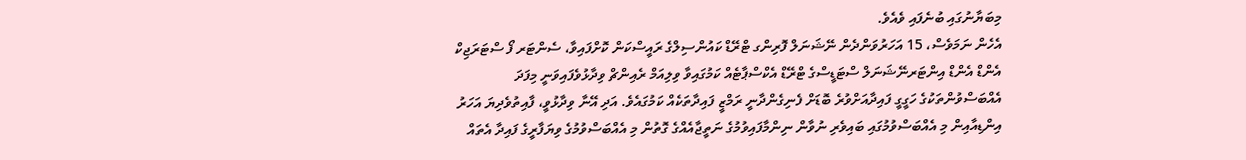މިބަޔާނުގައި ބުނެފައި ވެއެވެ.
އެހެން ނަމަވެސް، 15 އަހަރުވަންދެން ނޭޝަނަލް ފޮރިންގ ޓްރޭޑް ކައުންސިލްގެ ރައީސްކަން ކޮށްފައިވާ، ސެންޓަރ ފޯ ސްޓަރަޖިކް އެންޑް އެންޑް އިންޓަރނޭޝަނަލް ސްޓަޑީސްގެ ޓްރޭޑް އެކްސްޕާޓެއް ކަމުގައިވާ ވިލިއަމް ރެއިންޗް ވިދާޅުވެފައިވަނީ މިފަދަ އެއްބަސްވުންތަކުގެ ހަގީގީ ފައިދާއަށްވުރެ ބޮޑަށް ފެނިގެންދާނީ ރަމްޒީ ފައިދާތަކެއް ކަމުގައެވެ. އަދި އޭނާ ވިދާޅުވީ، ފާއިތުވެދިޔަ އަހަރު އިންޑިއާއިން މި އެއްބަސްވުމުގައި ބައިވެރި ނުވާން ނިންމާފައިވުމުގެ ނަތީޖާއެއްގެ ގޮތުން މި އެއްބަސްވުމުގެ ވިޔަފާރީގެ ފައިދާ އެތައް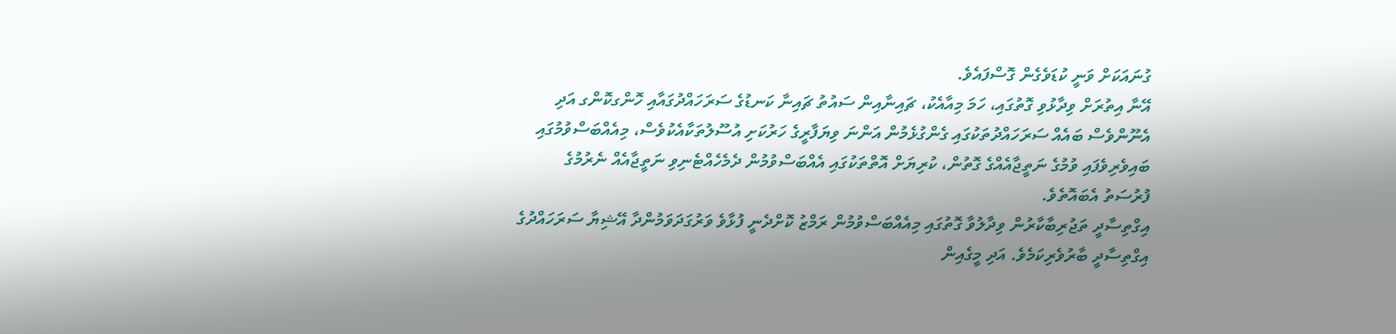ގުނައަކަށް ވަނީ ކުޑަވެގެން ގޮސްފައެވެ.
އޭނާ އިތުރަށް ވިދާޅުވި ގޮތުގައި، ހަމަ މިއާއެކު، ޗައިނާއިން ސައުތު ޗައިނާ ކަނޑުގެ ސަރަހައްދުގައާއި ހޮންގކޮންގ އަދި އެނޫންވެސް ބައެއް ސަރަހައްދުތަކުގައި ގެންގުޅެމުން އަންނަ ވިޔަފާރީގެ ހަރުކަށި އުސޫލުތަކާއެކުވެސް، މިއެއްބަސްވުމުގައި ބައިވެރިވެފައި ވުމުގެ ނަތީޖާއެއްގެ ގޮތުން، ކުރިޔަށް އޮތްތަކުގައި އެއްބަސްވުމުން ދެމެހެއްޓެނިވި ނަތީޖާއެއް ނެރުމުގެ ފުރުސަތު އެބައޮތެވެ.
އިގްތިސާދީ ތަޖުރިބާކާރުން ވިދާލުވާ ގޮތުގައި މިއެއްބަސްވުމުން ރަމްޒު ކޮށްދެނީ ފުޅާވެ ވަރުގަދަވަމުންދާ އޭޝިޔާ ސަރަހައްދުގެ އިގްތިސާދީ ބާރުވެރިކަމެވެ. އަދި މީގެއިން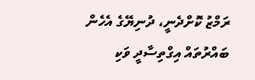ރަމްޒު ކޮށްދެނީ، ދުނިޔޭގެ އެހެން ބައްރުތައް އިގްތިސާދީ ވަކި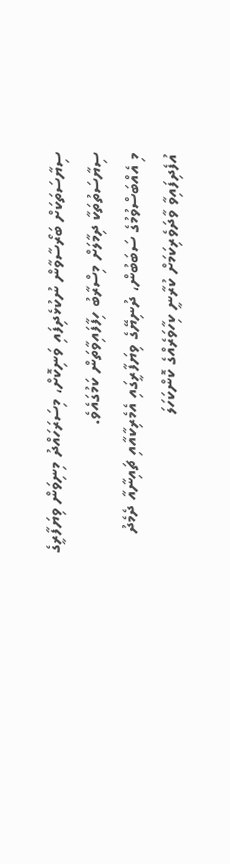ސިޔާސަތަކަށް ބަރޯސާވާން ނުކުޅެދިފައި ވަނިކޮށް، މިސަރަހައްދު މިނިވަން ވިޔަފާރީގެ ސިޔާސަތުތަކާ ދިމާލަށް މިސްރާބު ހިފާފައިވާތަން ކަމުގައެވެ.
މި އެއްބަސްވުމުގެ ސަބަބުން، ދުނިޔޭގެ ވިޔަފާރީގައި އެމެރިކާއާއި ޗައިނާއާ ދެމެދު އުފެދިފައިވާ ވާދަވެރިކަމަށް ކުރާނީ ކިހާވަރެއްގެ ކޮންކަހަލަ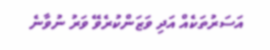އަސަރުތަކެއް އަދި ވަޒަންކުރެވޭ ވަރު ނުވާނެ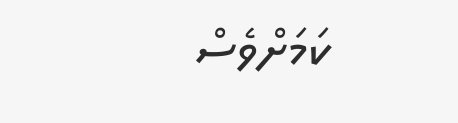ކަމަށްވެސް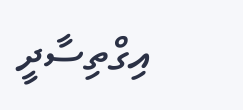އިގްތިސާދީ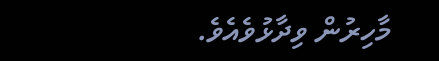މާހިރުން ވިދާޅުވެއެވެ.